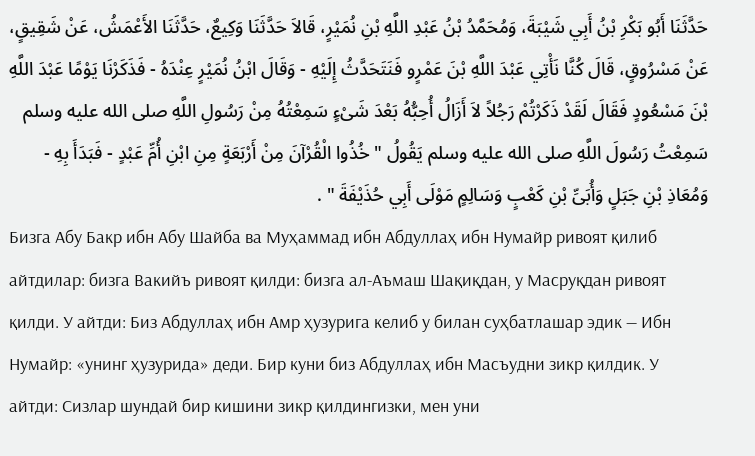حَدَّثَنَا أَبُو بَكْرِ بْنُ أَبِي شَيْبَةَ، وَمُحَمَّدُ بْنُ عَبْدِ اللَّهِ بْنِ نُمَيْرٍ، قَالاَ حَدَّثَنَا وَكِيعٌ، حَدَّثَنَا الأَعْمَشُ، عَنْ شَقِيقٍ، عَنْ مَسْرُوقٍ، قَالَ كُنَّا نَأْتِي عَبْدَ اللَّهِ بْنَ عَمْرٍو فَنَتَحَدَّثُ إِلَيْهِ - وَقَالَ ابْنُ نُمَيْرٍ عِنْدَهُ - فَذَكَرْنَا يَوْمًا عَبْدَ اللَّهِ بْنَ مَسْعُودٍ فَقَالَ لَقَدْ ذَكَرْتُمْ رَجُلاً لاَ أَزَالُ أُحِبُّهُ بَعْدَ شَىْءٍ سَمِعْتُهُ مِنْ رَسُولِ اللَّهِ صلى الله عليه وسلم سَمِعْتُ رَسُولَ اللَّهِ صلى الله عليه وسلم يَقُولُ " خُذُوا الْقُرْآنَ مِنْ أَرْبَعَةٍ مِنِ ابْنِ أُمِّ عَبْدٍ - فَبَدَأَ بِهِ - وَمُعَاذِ بْنِ جَبَلٍ وَأُبَىِّ بْنِ كَعْبٍ وَسَالِمٍ مَوْلَى أَبِي حُذَيْفَةَ " .
Бизга Абу Бакр ибн Абу Шайба ва Муҳаммад ибн Абдуллаҳ ибн Нумайр ривоят қилиб айтдилар: бизга Вакийъ ривоят қилди: бизга ал-Аъмаш Шақиқдан, у Масруқдан ривоят қилди. У айтди: Биз Абдуллаҳ ибн Амр ҳузурига келиб у билан суҳбатлашар эдик — Ибн Нумайр: «унинг ҳузурида» деди. Бир куни биз Абдуллаҳ ибн Масъудни зикр қилдик. У айтди: Сизлар шундай бир кишини зикр қилдингизки, мен уни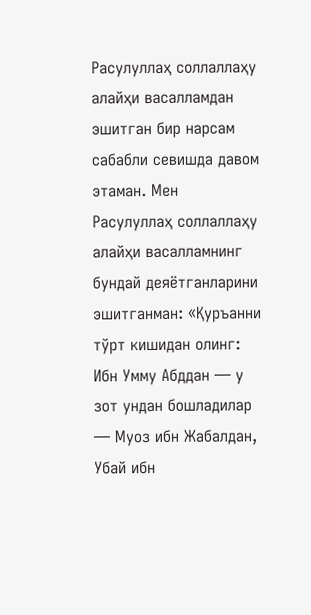Расулуллаҳ соллаллаҳу алайҳи васалламдан эшитган бир нарсам сабабли севишда давом этаман. Мен Расулуллаҳ соллаллаҳу алайҳи васалламнинг бундай деяётганларини эшитганман: «Қуръанни тўрт кишидан олинг: Ибн Умму Абддан — у зот ундан бошладилар — Муоз ибн Жабалдан, Убай ибн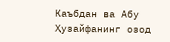Каъбдан ва Абу Ҳузайфанинг озод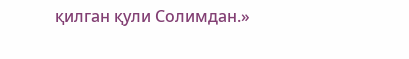қилган қули Солимдан.»